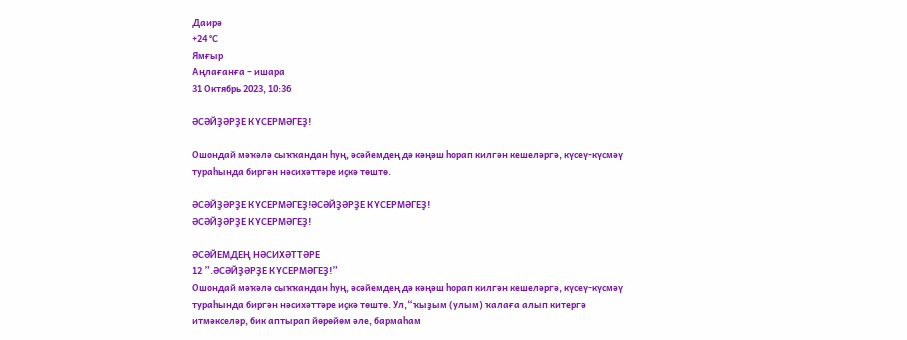Даирә
+24 °С
Ямғыр
Аңлағанға – ишара
31 Октябрь 2023, 10:36

ӘСӘЙҘӘРҘЕ КҮСЕРМӘГЕҘ!

Ошондай мәҡәлә сыҡҡандан һуң, әсәйемдең дә кәңәш һорап килгән кешеләргә, күсеү-күсмәү тураһында биргән нәсихәттәре иҫкә төштө.

ӘСӘЙҘӘРҘЕ КҮСЕРМӘГЕҘ!ӘСӘЙҘӘРҘЕ КҮСЕРМӘГЕҘ!
ӘСӘЙҘӘРҘЕ КҮСЕРМӘГЕҘ!

ӘСӘЙЕМДЕҢ НӘСИХӘТТӘРЕ
12 ”.ӘСӘЙҘӘРҘЕ КҮСЕРМӘГЕҘ!”
Ошондай мәҡәлә сыҡҡандан һуң, әсәйемдең дә кәңәш һорап килгән кешеләргә, күсеү-күсмәү тураһында биргән нәсихәттәре иҫкә төштө. Ул,“ҡыҙым (улым) ҡалаға алып китергә итмәкселәр, бик аптырап йөрөйөм әле, бармаһам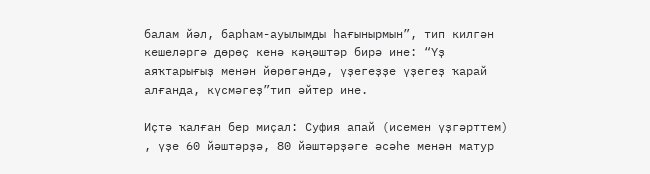балам йәл, барһам-ауылымды һағынырмын”, тип килгән кешеләргә дөрөҫ кенә кәңәштәр бирә ине: “Үҙ аяҡтарығыҙ менән йөрөгәндә, үҙегеҙҙе үҙегеҙ ҡарай алғанда, күсмәгеҙ”тип әйтер ине.

Иҫтә ҡалған бер миҫал: Суфия апай (исемен үҙгәрттем) , үҙе 60 йәштәрҙә, 80 йәштәрҙәге әсәһе менән матур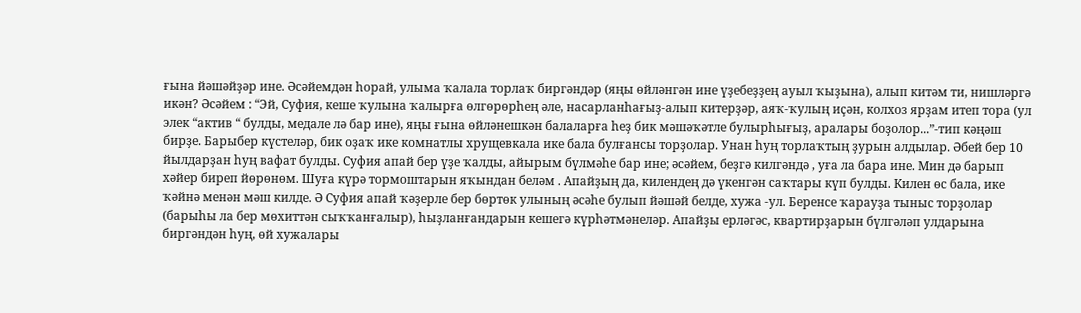ғына йәшәйҙәр ине. Әсәйемдән һорай, улыма ҡалала торлаҡ биргәндәр (яңы өйләнгән ине үҙебеҙҙең ауыл ҡыҙына), алып китәм ти, нишләргә икән? Әсәйем : “Эй, Суфия, кеше ҡулына ҡалырға өлгөрөрһең әле, насарланһағыҙ-алып китерҙәр, аяҡ-ҡулың иҫән, колхоз ярҙам итеп тора (ул элек “актив “ булды, медале лә бар ине), яңы ғына өйләнешкән балаларға һеҙ бик мәшәҡәтле булырһығыҙ, аралары боҙолор...”-тип кәңәш бирҙе. Барыбер күстеләр, бик оҙаҡ ике комнатлы хрущевкала ике бала булғансы торҙолар. Унан һуң торлаҡтың ҙурын алдылар. Әбей бер 10 йылдарҙан һуң вафат булды. Суфия апай бер үҙе ҡалды, айырым бүлмәһе бар ине; әсәйем, беҙгә килгәндә , уға ла бара ине. Мин дә барып хәйер биреп йөрөнөм. Шуға күрә тормоштарын яҡындан беләм . Апайҙың да, килендең дә үкенгән саҡтары күп булды. Килен өс бала, ике ҡәйнә менән мәш килде. Ә Суфия апай ҡәҙерле бер бөртөк улының әсәһе булып йәшәй белде, хужа -ул. Беренсе ҡарауҙа тыныс торҙолар (барыһы ла бер мөхиттән сыҡҡанғалыр), һыҙланғандарын кешегә күрһәтмәнеләр. Апайҙы ерләгәс, квартирҙарын бүлгәләп улдарына биргәндән һуң, өй хужалары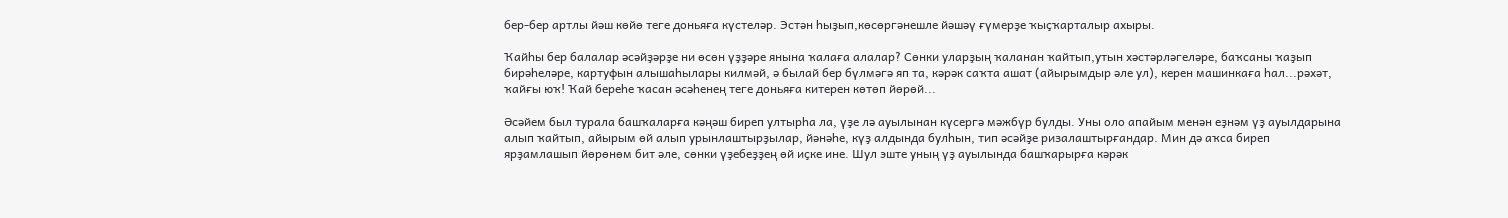бер-бер артлы йәш көйө теге доньяға күстеләр. Эстән һыҙып,көсөргәнешле йәшәү ғүмерҙе ҡыҫҡарталыр ахыры.

Ҡайһы бер балалар әсәйҙәрҙе ни өсөн үҙҙәре янына ҡалаға алалар? Сөнки уларҙың ҡаланан ҡайтып,утын хәстәрләгеләре, баҡсаны ҡаҙып бирәһеләре, картуфын алышаһылары килмәй, ә былай бер бүлмәгә яп та, кәрәк саҡта ашат (айырымдыр әле ул), керен машинкаға һал...рәхәт, ҡайғы юҡ! Ҡай береһе ҡасан әсәһенең теге доньяға китерен көтөп йөрөй...

Әсәйем был турала башҡаларға кәңәш биреп ултырһа ла, үҙе лә ауылынан күсергә мәжбүр булды. Уны оло апайым менән еҙнәм үҙ ауылдарына алып ҡайтып, айырым өй алып урынлаштырҙылар, йәнәһе, күҙ алдында булһын, тип әсәйҙе ризалаштырғандар. Мин дә аҡса биреп ярҙамлашып йөрөнөм бит әле, сөнки үҙебеҙҙең өй иҫке ине. Шул эште уның үҙ ауылында башҡарырға кәрәк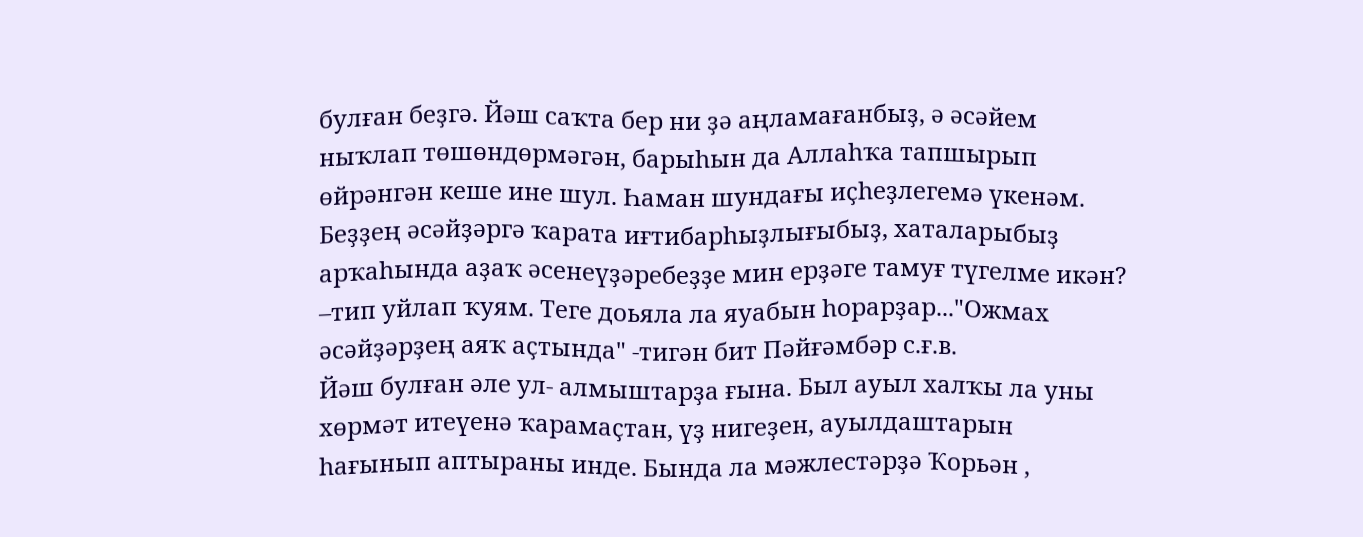булған беҙгә. Йәш саҡта бер ни ҙә аңламағанбыҙ, ә әсәйем ныҡлап төшөндөрмәгән, барыһын да Аллаһҡа тапшырып өйрәнгән кеше ине шул. Һаман шундағы иҫһеҙлегемә үкенәм. Беҙҙең әсәйҙәргә ҡарата иғтибарһыҙлығыбыҙ, хаталарыбыҙ арҡаһында аҙаҡ әсенеүҙәребеҙҙе мин ерҙәге тамуғ түгелме икән? –тип уйлап ҡуям. Теге доьяла ла яуабын һорарҙар..."Ожмах әсәйҙәрҙең аяҡ аҫтында" -тигән бит Пәйғәмбәр с.ғ.в.
Йәш булған әле ул- алмыштарҙа ғына. Был ауыл халҡы ла уны хөрмәт итеүенә ҡарамаҫтан, үҙ нигеҙен, ауылдаштарын һағынып аптыраны инде. Бында ла мәжлестәрҙә Ҡорьән ,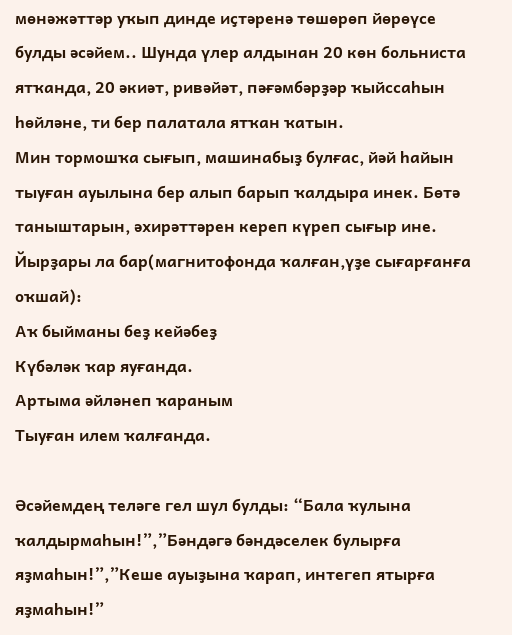мөнәжәттәр уҡып динде иҫтәренә төшөрөп йөрөүсе булды әсәйем.. Шунда үлер алдынан 20 көн больниста ятҡанда, 20 әкиәт, ривәйәт, пәғәмбәрҙәр ҡыйссаһын һөйләне, ти бер палатала ятҡан ҡатын.
Мин тормошҡа сығып, машинабыҙ булғас, йәй һайын тыуған ауылына бер алып барып ҡалдыра инек. Бөтә таныштарын, әхирәттәрен кереп күреп сығыр ине. Йырҙары ла бар(магнитофонда ҡалған,үҙе сығарғанға оҡшай):
Аҡ быйманы беҙ кейәбеҙ
Күбәләк ҡар яуғанда.
Артыма әйләнеп ҡараным
Тыуған илем ҡалғанда.

Әсәйемдең теләге гел шул булды: “Бала ҡулына ҡалдырмаһын!”,”Бәндәгә бәндәселек булырға яҙмаһын!”,”Кеше ауыҙына ҡарап, интегеп ятырға яҙмаһын!”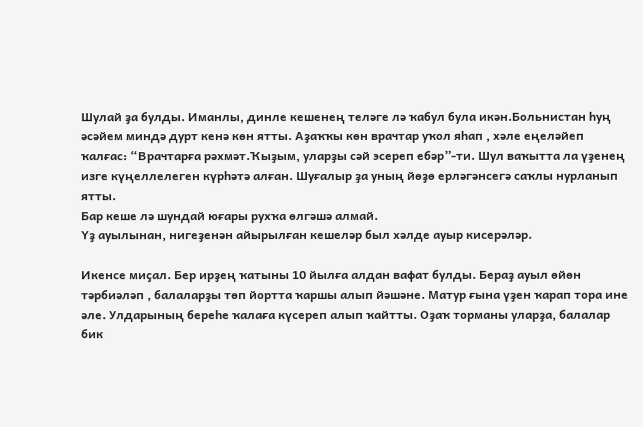Шулай ҙа булды. Иманлы, динле кешенең теләге лә ҡабул була икән.Больнистан һуң әсәйем миндә дурт кенә көн ятты. Аҙаҡҡы көн врачтар уҡол яһап , хәле еңеләйеп ҡалғас: “Врачтарға рәхмәт.Ҡыҙым, уларҙы сәй эсереп ебәр”-ти. Шул ваҡытта ла үҙенең изге күңеллелеген күрһәтә алған. Шуғалыр ҙа уның йөҙө ерләгәнсегә саҡлы нурланып ятты.
Бар кеше лә шундай юғары рухҡа өлгәшә алмай.
Үҙ ауылынан, нигеҙенән айырылған кешеләр был хәлде ауыр кисерәләр.

Икенсе миҫал. Бер ирҙең ҡатыны 10 йылға алдан вафат булды. Бераҙ ауыл өйөн тәрбиәләп , балаларҙы төп йортта ҡаршы алып йәшәне. Матур ғына үҙен ҡарап тора ине әле. Улдарының береһе ҡалаға күсереп алып ҡайтты. Оҙаҡ торманы уларҙа, балалар бик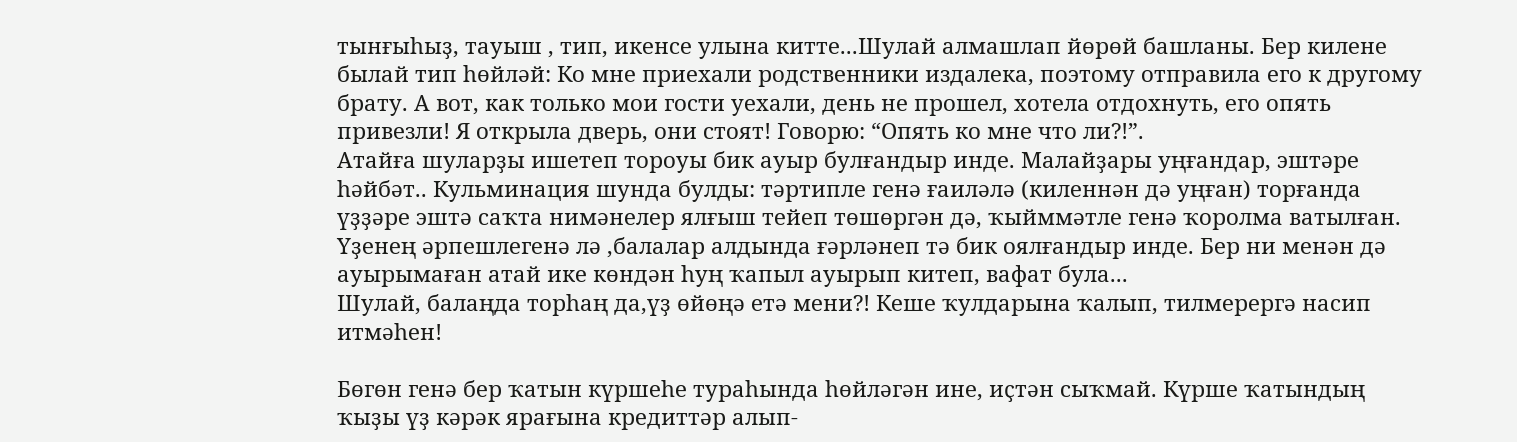тынғыһыҙ, тауыш , тип, икенсе улына китте...Шулай алмашлап йөрөй башланы. Бер килене былай тип һөйләй: Ко мне приехали родственники издалека, поэтому отправила его к другому брату. А вот, как только мои гости уехали, день не прошел, хотела отдохнуть, его опять привезли! Я открыла дверь, они стоят! Говорю: “Опять ко мне что ли?!”.
Атайға шуларҙы ишетеп тороуы бик ауыр булғандыр инде. Малайҙары уңғандар, эштәре һәйбәт.. Кульминация шунда булды: тәртипле генә ғаиләлә (киленнән дә уңған) торғанда үҙҙәре эштә саҡта нимәнелер ялғыш тейеп төшөргән дә, ҡыйммәтле генә ҡоролма ватылған. Үҙенең әрпешлегенә лә ,балалар алдында ғәрләнеп тә бик оялғандыр инде. Бер ни менән дә ауырымаған атай ике көндән һуң ҡапыл ауырып китеп, вафат була...
Шулай, балаңда торһаң да,үҙ өйөңә етә мени?! Кеше ҡулдарына ҡалып, тилмерергә насип итмәһен!

Бөгөн генә бер ҡатын күршеһе тураһында һөйләгән ине, иҫтән сыҡмай. Күрше ҡатындың ҡыҙы үҙ кәрәк ярағына кредиттәр алып-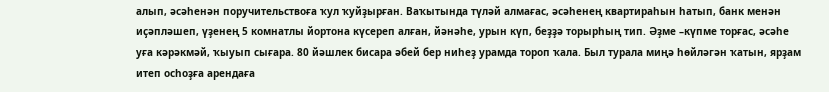алып, әсәһенән поручительствоға ҡул ҡуйҙырған. Ваҡытында түләй алмағас, әсәһенең квартираһын һатып, банк менән иҫәпләшеп, үҙенең 5 комнатлы йортона күсереп алған, йәнәһе, урын күп, беҙҙә торырһың тип. Әҙме –күпме торғас, әсәһе уға кәрәкмәй, ҡыуып сығара. 80 йәшлек бисара әбей бер ниһеҙ урамда тороп ҡала. Был турала миңә һөйләгән ҡатын, ярҙам итеп осһоҙға арендаға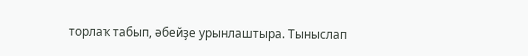торлаҡ табып, әбейҙе урынлаштыра. Тыныслап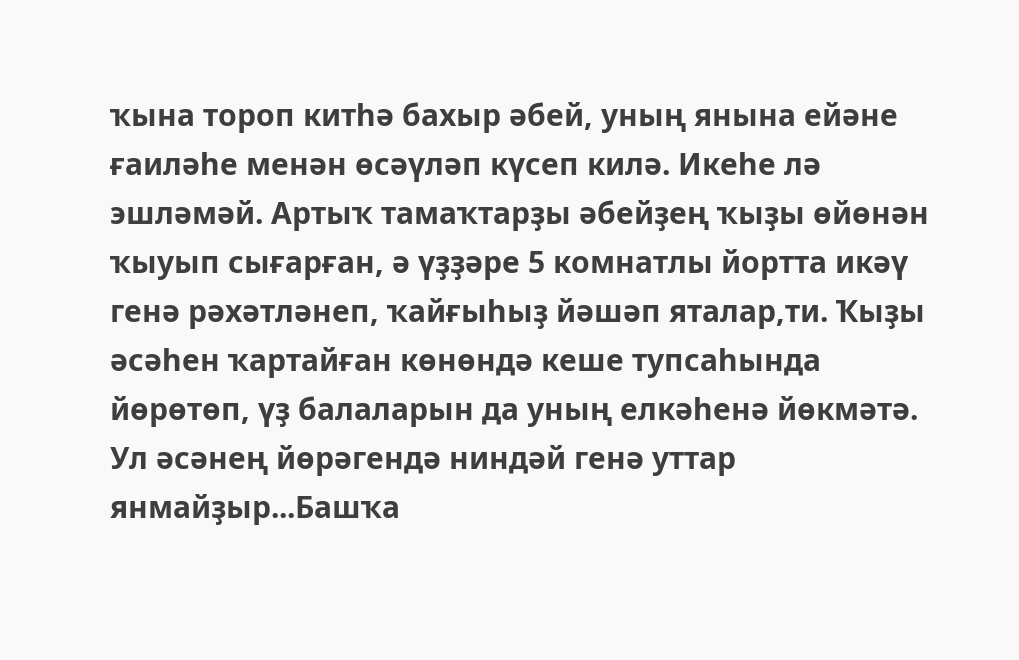ҡына тороп китһә бахыр әбей, уның янына ейәне ғаиләһе менән өсәүләп күсеп килә. Икеһе лә эшләмәй. Артыҡ тамаҡтарҙы әбейҙең ҡыҙы өйөнән ҡыуып сығарған, ә үҙҙәре 5 комнатлы йортта икәү генә рәхәтләнеп, ҡайғыһыҙ йәшәп яталар,ти. Ҡыҙы әсәһен ҡартайған көнөндә кеше тупсаһында йөрөтөп, үҙ балаларын да уның елкәһенә йөкмәтә. Ул әсәнең йөрәгендә ниндәй генә уттар янмайҙыр...Башҡа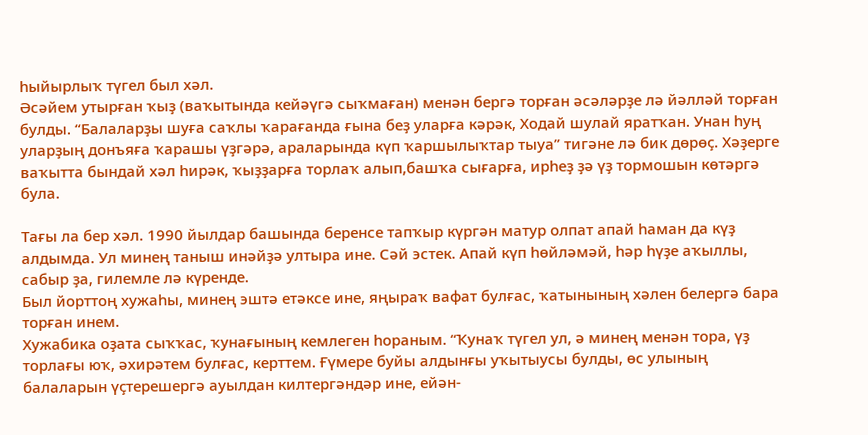һыйырлыҡ түгел был хәл.
Әсәйем утырған ҡыҙ (ваҡытында кейәүгә сыҡмаған) менән бергә торған әсәләрҙе лә йәлләй торған булды. “Балаларҙы шуға саҡлы ҡарағанда ғына беҙ уларға кәрәк, Ходай шулай яратҡан. Унан һуң уларҙың донъяға ҡарашы үҙгәрә, араларында күп ҡаршылыҡтар тыуа” тигәне лә бик дөрөҫ. Хәҙерге ваҡытта бындай хәл һирәк, ҡыҙҙарға торлаҡ алып,башҡа сығарға, ирһеҙ ҙә үҙ тормошын көтәргә була.

Тағы ла бер хәл. 1990 йылдар башында беренсе тапҡыр күргән матур олпат апай һаман да күҙ алдымда. Ул минең таныш инәйҙә ултыра ине. Сәй эстек. Апай күп һөйләмәй, һәр һүҙе аҡыллы, сабыр ҙа, гилемле лә күренде.
Был йорттоң хужаһы, минең эштә етәксе ине, яңыраҡ вафат булғас, ҡатынының хәлен белергә бара торған инем.
Хужабика оҙата сыҡҡас, ҡунағының кемлеген һораным. “Ҡунаҡ түгел ул, ә минең менән тора, үҙ торлағы юҡ, әхирәтем булғас, керттем. Ғүмере буйы алдынғы уҡытыусы булды, өс улының балаларын үҫтерешергә ауылдан килтергәндәр ине, ейән-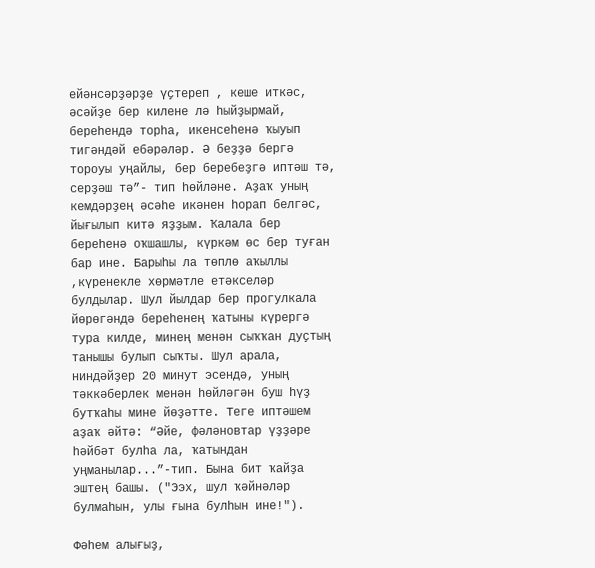ейәнсәрҙәрҙе үҫтереп , кеше иткәс, әсәйҙе бер килене лә һыйҙырмай, береһендә торһа, икенсеһенә ҡыуып тигәндәй ебәрәләр. Ә беҙҙә бергә тороуы уңайлы, бер беребеҙгә иптәш тә, серҙәш тә”- тип һөйләне. Аҙаҡ уның кемдәрҙең әсәһе икәнен һорап белгәс, йығылып китә яҙҙым. Ҡалала бер береһенә оҡшашлы, күркәм өс бер туған бар ине. Барыһы ла төплө аҡыллы ,күренекле хөрмәтле етәкселәр булдылар. Шул йылдар бер прогулкала йөрөгәндә береһенең ҡатыны күрергә тура килде, минең менән сыҡҡан дуҫтың танышы булып сыҡты. Шул арала, ниндәйҙер 20 минут эсендә, уның тәккәберлек менән һөйләгән буш һүҙ бутҡаһы мине йөҙәтте. Теге иптәшем аҙаҡ әйтә: “Әйе, фәләновтар үҙҙәре һәйбәт булһа ла, ҡатындан уңманылар...”-тип. Бына бит ҡайҙа эштең башы. ("Ээх, шул ҡәйнәләр булмаһын, улы ғына булһын ине!").

Фәһем алығыҙ,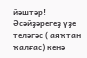йәштәр! Әсәйҙәрегеҙ үҙе теләгәс ( аяҡтан ҡалғас) кенә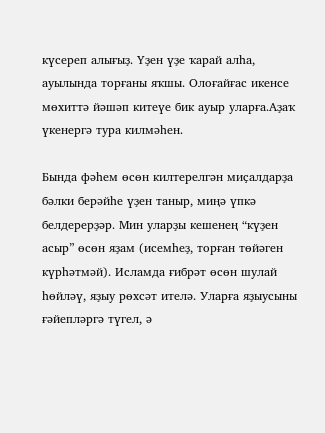күсереп алығыҙ. Үҙен үҙе ҡарай алһа, ауылында торғаны яҡшы. Олоғайғас икенсе мөхиттә йәшәп китеүе бик ауыр уларға.Аҙаҡ үкенергә тура килмәһен.

Бында фәһем өсөн килтерелгән миҫалдарҙа бәлки берәйһе үҙен таныр, миңә үпкә белдерерҙәр. Мин уларҙы кешенең “күҙен асыр” өсөн яҙам (исемһеҙ, торған төйәген күрһәтмәй). Исламда ғибрәт өсөн шулай һөйләү, яҙыу рөхсәт ителә. Уларға яҙыусыны ғәйепләргә түгел, ә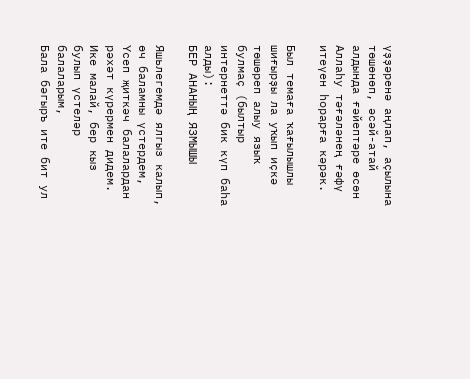үҙҙәренә аңлап, аҫылына төшөнөп, әсәй-атай алдында ғәйептәре өсөн Аллаһу тәғәләнең ғәфү итеүен һорарға кәрәк.

Был темаға ҡағылышлы шиғырҙы ла уҡып иҫкә төшөреп алыу языҡ булмаҫ (былтыр интернеттә бик күп баһа алды):
БЕР АНАНЫҢ ЯЗМЫШЫ

Яшьлегемдә ялгыз калып, өч баламны үстердем,
Үсеп җиткәч балалардан рәхәт күрермен дидем.
Ике малай, бер кыз булып үстеләр балаларым,
Бала бәгыръ ите бит ул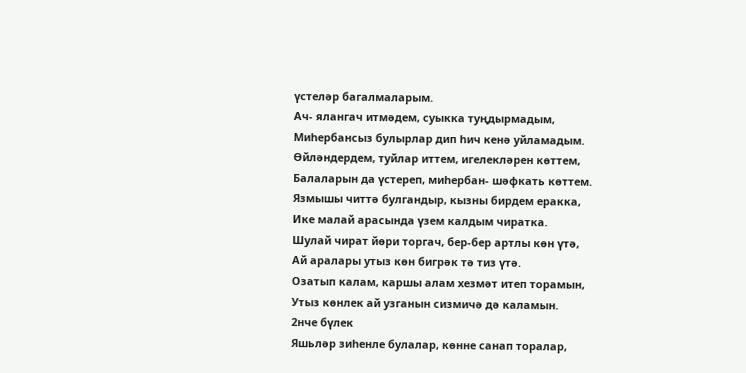үстеләр багалмаларым.
Ач- ялангач итмәдем, суыкка туңдырмадым,
Миһербансыз булырлар дип һич кенә уйламадым.
Өйләндердем, туйлар иттем, игелекләрен көттем,
Балаларын да үстереп, миһербан- шәфкать көттем.
Язмышы читтә булгандыр, кызны бирдем еракка,
Ике малай арасында үзем калдым чиратка.
Шулай чират йөри торгач, бер-бер артлы көн үтә,
Ай аралары утыз көн бигрәк тә тиз үтә.
Озатып калам, каршы алам хезмәт итеп торамын,
Утыз көнлек ай узганын сизмичә дә каламын.
2нче бүлек
Яшьләр зиһенле булалар, көнне санап торалар,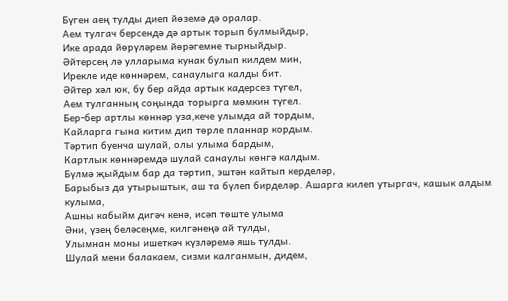Бүген аең тулды диеп йөземә дә оралар.
Аем тулгач берсендә дә артык торып булмыйдыр,
Ике арада йөрүләрем йөрәгемне тырныйдыр.
Әйтерсең лә улларыма кунак булып килдем мин,
Ирекле иде көннәрем, санаулыга калды бит.
Әйтер хәл юк, бу бер айда артык кадерсез түгел,
Аем тулганның соңында торырга мөмкин түгел.
Бер-бер артлы көннәр уза,кече улымда ай тордым,
Кайларга гына китим дип төрле планнар кордым.
Тәртип буенча шулай, олы улыма бардым,
Картлык көннәремдә шулай санаулы көнгә калдым.
Бүлмә җыйдым бар да тәртип, эштән кайтып керделәр,
Барыбыз да утырыштык, аш та бүлеп бирделәр. Ашарга килеп утыргач, кашык алдым кулыма,
Ашны кабыйм дигәч кенә, исәп төште улыма
Әни, үзең беләсеңме, килгәнеңә ай тулды,
Улымнан моны ишеткәч күзләремә яшь тулды.
Шулай мени балакаем, сизми калганмын, дидем,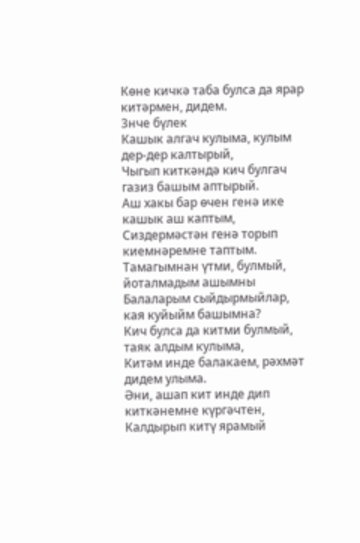Көне кичкә таба булса да ярар китәрмен, дидем.
3нче бүлек
Кашык алгач кулыма, кулым дер-дер калтырый,
Чыгып киткәндә кич булгач газиз башым аптырый.
Аш хакы бар өчен генә ике кашык аш каптым,
Сиздермәстән генә торып киемнәремне таптым.
Тамагымнан үтми, булмый, йоталмадым ашымны
Балаларым сыйдырмыйлар, кая куйыйм башымна?
Кич булса да китми булмый, таяк алдым кулыма,
Китәм инде балакаем, рәхмәт дидем улыма.
Әни, ашап кит инде дип киткәнемне күргәчтен,
Калдырып китү ярамый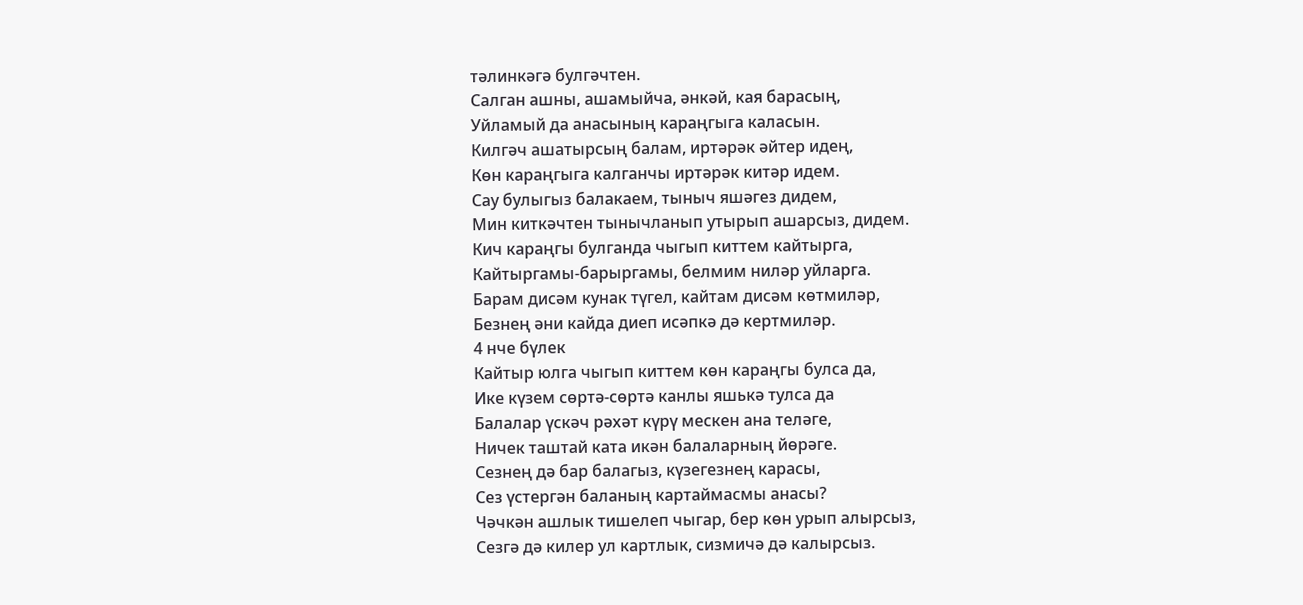тәлинкәгә булгәчтен.
Салган ашны, ашамыйча, әнкәй, кая барасың,
Уйламый да анасының караңгыга каласын.
Килгәч ашатырсың балам, иртәрәк әйтер идең,
Көн караңгыга калганчы иртәрәк китәр идем.
Сау булыгыз балакаем, тыныч яшәгез дидем,
Мин киткәчтен тынычланып утырып ашарсыз, дидем.
Кич караңгы булганда чыгып киттем кайтырга,
Кайтыргамы-барыргамы, белмим ниләр уйларга.
Барам дисәм кунак түгел, кайтам дисәм көтмиләр,
Безнең әни кайда диеп исәпкә дә кертмиләр.
4 нче бүлек
Кайтыр юлга чыгып киттем көн караңгы булса да,
Ике күзем сөртә-сөртә канлы яшькә тулса да
Балалар үскәч рәхәт күрү мескен ана теләге,
Ничек таштай ката икән балаларның йөрәге.
Сезнең дә бар балагыз, күзегезнең карасы,
Сез үстергән баланың картаймасмы анасы?
Чәчкән ашлык тишелеп чыгар, бер көн урып алырсыз,
Сезгә дә килер ул картлык, сизмичә дә калырсыз.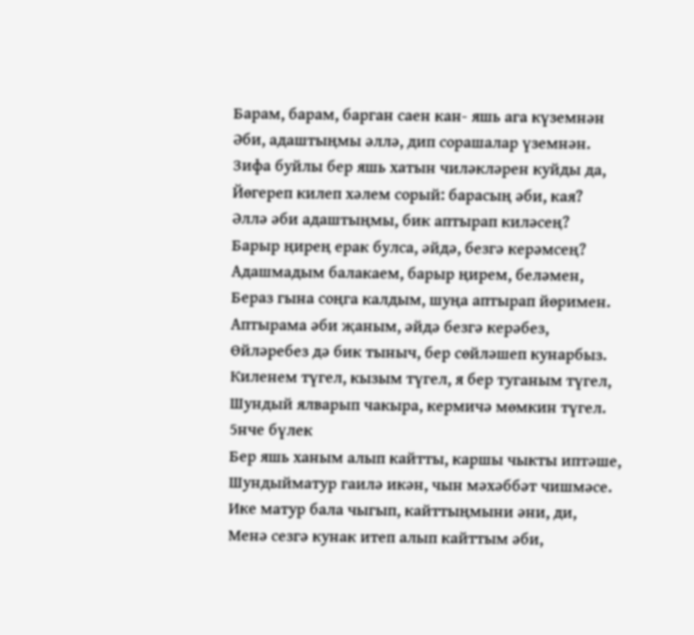Барам, барам, барган саен кан- яшь ага күземнән
Әби, адаштыңмы әллә, дип сорашалар үземнән.
Зифа буйлы бер яшь хатын чиләкләрен куйды да,
Йөгереп килеп хәлем сорый: барасың әби, кая?
Әллә әби адаштыңмы, бик аптырап киләсең?
Барыр ңирең ерак булса, әйдә, безгә керәмсең?
Адашмадым балакаем, барыр ңирем, беләмен,
Бераз гына соңга калдым, шуңа аптырап йөримен.
Аптырама әби җаным, әйдә безгә керәбез,
Өйләребез дә бик тыныч, бер сөйләшеп кунарбыз.
Киленем түгел, кызым түгел, я бер туганым түгел,
Шундый ялварып чакыра, кермичә мөмкин түгел.
5нче бүлек
Бер яшь ханым алып кайтты, каршы чыкты иптәше,
Шундыйматур гаилә икән, чын мәхәббәт чишмәсе.
Ике матур бала чыгып, кайттыңмыни әни, ди,
Менә сезгә кунак итеп алып кайттым әби,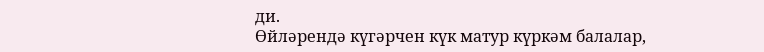ди.
Өйләрендә күгәрчен күк матур күркәм балалар,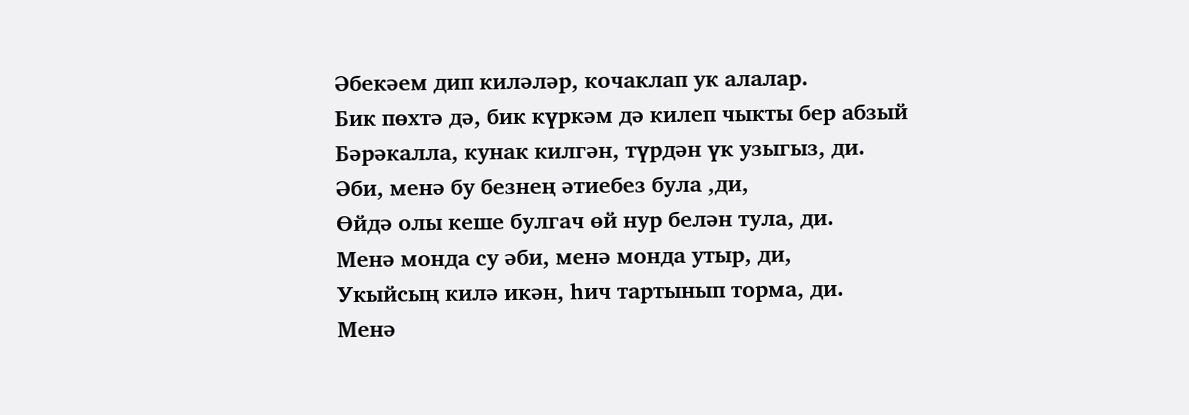Әбекәем дип киләләр, кочаклап ук алалар.
Бик пөхтә дә, бик күркәм дә килеп чыкты бер абзый
Бәрәкалла, кунак килгән, түрдән үк узыгыз, ди.
Әби, менә бу безнең әтиебез була ,ди,
Өйдә олы кеше булгач өй нур белән тула, ди.
Менә монда су әби, менә монда утыр, ди,
Укыйсың килә икән, һич тартынып торма, ди.
Менә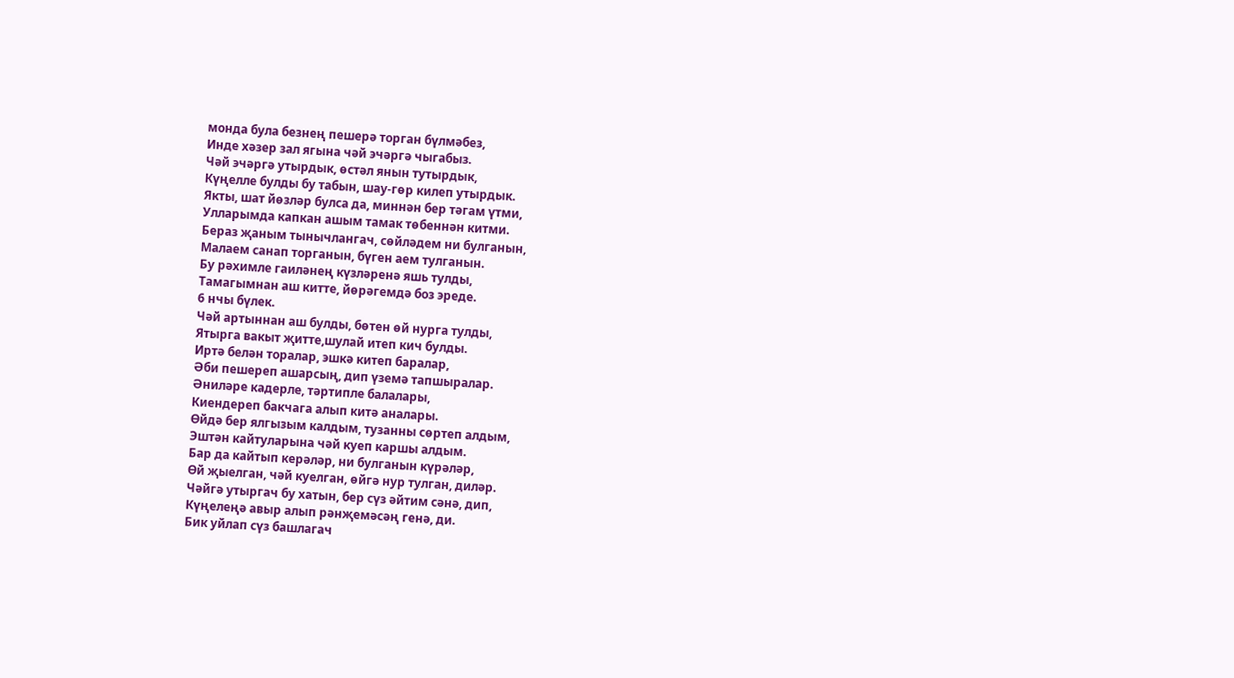монда була безнең пешерә торган бүлмәбез,
Инде хәзер зал ягына чәй эчәргә чыгабыз.
Чәй эчәргә утырдык, өстәл янын тутырдык,
Күңелле булды бу табын, шау-гөр килеп утырдык.
Якты, шат йөзләр булса да, миннән бер тәгам үтми,
Улларымда капкан ашым тамак төбеннән китми.
Бераз җаным тынычлангач, сөйләдем ни булганын,
Малаем санап торганын, бүген аем тулганын.
Бу рәхимле гаиләнең күзләренә яшь тулды,
Тамагымнан аш китте, йөрәгемдә боз эреде.
6 нчы бүлек.
Чәй артыннан аш булды, бөтен өй нурга тулды,
Ятырга вакыт җитте,шулай итеп кич булды.
Иртә белән торалар, эшкә китеп баралар,
Әби пешереп ашарсың, дип үземә тапшыралар.
Әниләре кадерле, тәртипле балалары,
Киендереп бакчага алып китә аналары.
Өйдә бер ялгызым калдым, тузанны сөртеп алдым,
Эштән кайтуларына чәй куеп каршы алдым.
Бар да кайтып керәләр, ни булганын күрәләр,
Өй җыелган, чәй куелган, өйгә нур тулган, диләр.
Чәйгә утыргач бу хатын, бер сүз әйтим сәнә, дип,
Күңелеңә авыр алып рәнҗемәсәң генә, ди.
Бик уйлап сүз башлагач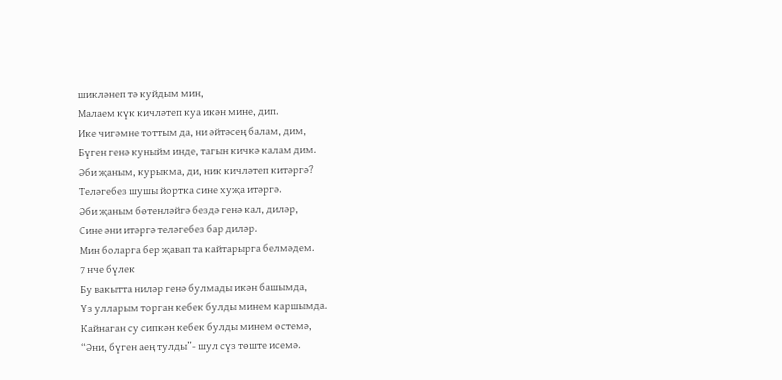шикләнеп тә куйдым мин,
Малаем күк кичләтеп куа икән мине, дип.
Ике чигәмне тоттым да, ни әйтәсең балам, дим,
Бүген генә куныйм инде, тагын кичкә калам дим.
Әби җаным, курыкма, ди, ник кичләтеп китәргә?
Теләгебез шушы йортка сине хуҗа итәргә.
Әби җаным бөтенләйгә бездә генә кал, диләр,
Сине әни итәргә теләгебез бар диләр.
Мин боларга бер җавап та кайтарырга белмәдем.
7 нче бүлек
Бу вакытта ниләр генә булмады икән башымда,
Үз улларым торган кебек булды минем каршымда.
Кайнаган су сипкән кебек булды минем өстемә,
“Әни, бүген аең тулды”- шул сүз төште исемә.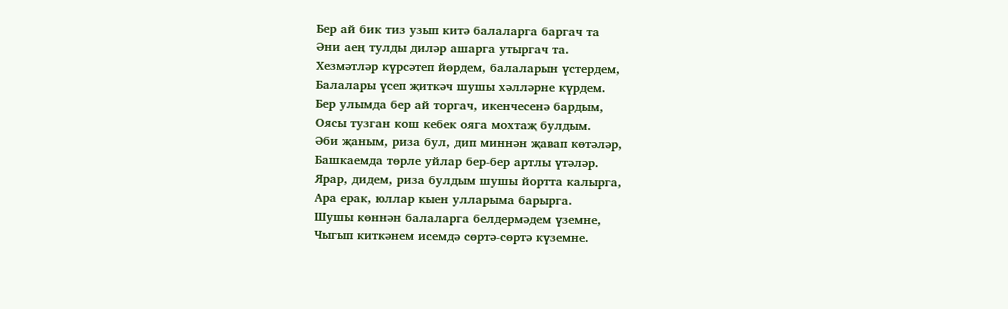Бер ай бик тиз узып китә балаларга баргач та
Әни аең тулды диләр ашарга утыргач та.
Хезмәтләр күрсәтеп йөрдем, балаларын үстердем,
Балалары үсеп җиткәч шушы хәлләрне күрдем.
Бер улымда бер ай торгач, икенчесенә бардым,
Оясы тузган кош кебек ояга мохтаҗ булдым.
Әби җаным, риза бул, дип миннән җавап көтәләр,
Башкаемда төрле уйлар бер-бер артлы үтәләр.
Ярар, дидем, риза булдым шушы йортта калырга,
Ара ерак, юллар кыен улларыма барырга.
Шушы көннән балаларга белдермәдем үземне,
Чыгып киткәнем исемдә сөртә-сөртә күземне.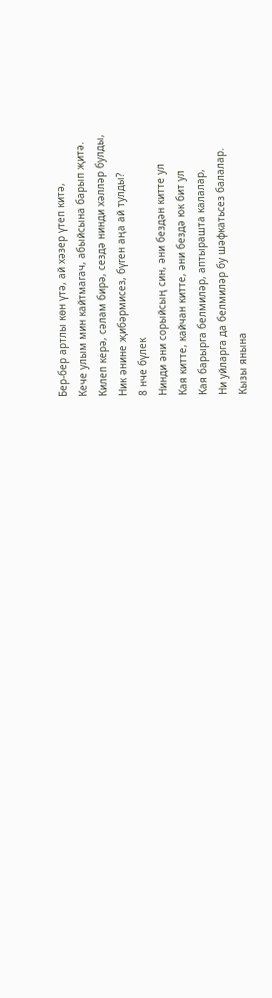Бер-бер артлы көн үтә, ай хәзер үтеп китә,
Кече улым мин кайтмагач, абыйсына барып җитә.
Килеп керә, сәлам бирә, сездә нинди хәлләр булды,
Ник әнине җибәрмисез, бүген аңа ай тулды?
8 нче бүлек
Нинди әни сорыйсың син, әни бездән китте ул
Кая китте, кайчан китте, әни бездә юк бит ул
Кая барырга белмиләр, аптырашта калалар,
Ни уйларга да белмиләр бу шәфкатьсез балалар.
Кызы янына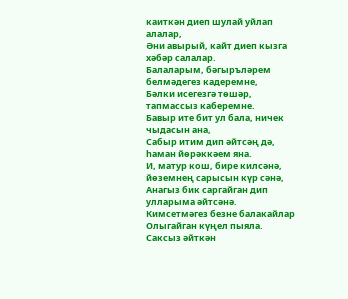каиткән диеп шулай уйлап алалар,
Әни авырый, кайт диеп кызга хәбәр салалар.
Балаларым, бәгыръләрем белмәдегез кадеремне,
Бәлки исегезгә төшәр, тапмассыз каберемне.
Бавыр ите бит ул бала, ничек чыдасын ана,
Сабыр итим дип әйтсәң дә, һаман йөрәккәем яна.
И, матур кош, бире килсәнә, йөземнең сарысын күр сәнә,
Анагыз бик саргайган дип улларыма әйтсәнә.
Кимсетмәгез безне балакайлар
Олыгайган күңел пыяла.
Саксыз әйткән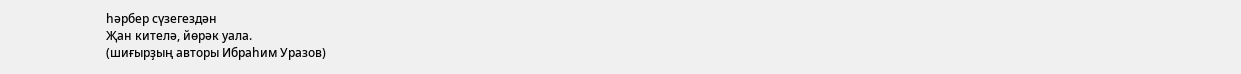һәрбер сүзегездән
Җан кителә, йөрәк уала.
(шиғырҙың авторы Ибраһим Уразов)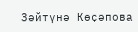Зәйтүнә Көҫәпова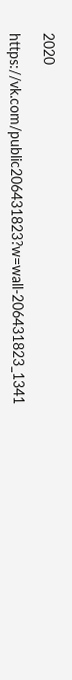2020

https://vk.com/public206431823?w=wall-206431823_1341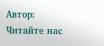Автор:
Читайте нас